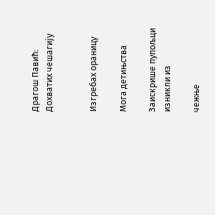Драгош Павић: Дохватих чешагију


Изгребах ораницу

Мога детињства

Заискрише пупољци изникли из

чежње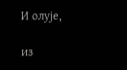И олује,

из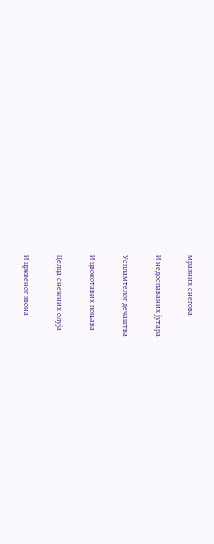мразних снегова

И недоспаваних јутара

Успламтелог дечаштва

И цвокотавих поњава

Целца снежних олуја

И црквеног звона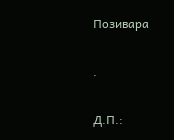Позивара

.

Д.П.: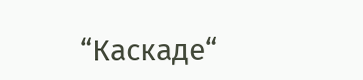“Каскаде“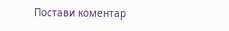Постави коментар